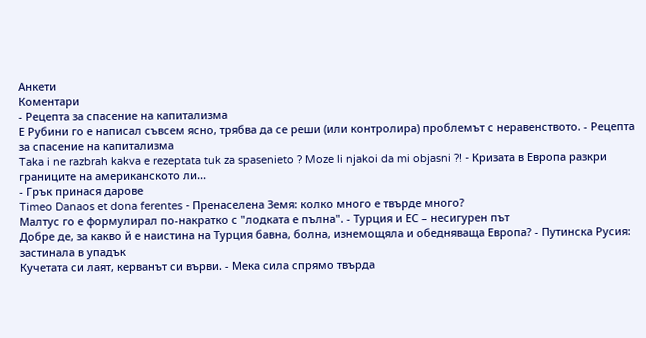Анкети
Коментари
- Рецепта за спасение на капитализма
Е Рубини го е написал съвсем ясно, трябва да се реши (или контролира) проблемът с неравенството. - Рецепта за спасение на капитализма
Taka i ne razbrah kakva e rezeptata tuk za spasenieto ? Moze li njakoi da mi objasni ?! - Кризата в Европа разкри границите на американското ли...
- Грък принася дарове
Timeo Danaos et dona ferentes - Пренаселена Земя: колко много е твърде много?
Малтус го е формулирал по-накратко с "лодката е пълна". - Турция и ЕС – несигурен път
Добре де, за какво й е наистина на Турция бавна, болна, изнемощяла и обедняваща Европа? - Путинска Русия: застинала в упадък
Кучетата си лаят, керванът си върви. - Мека сила спрямо твърда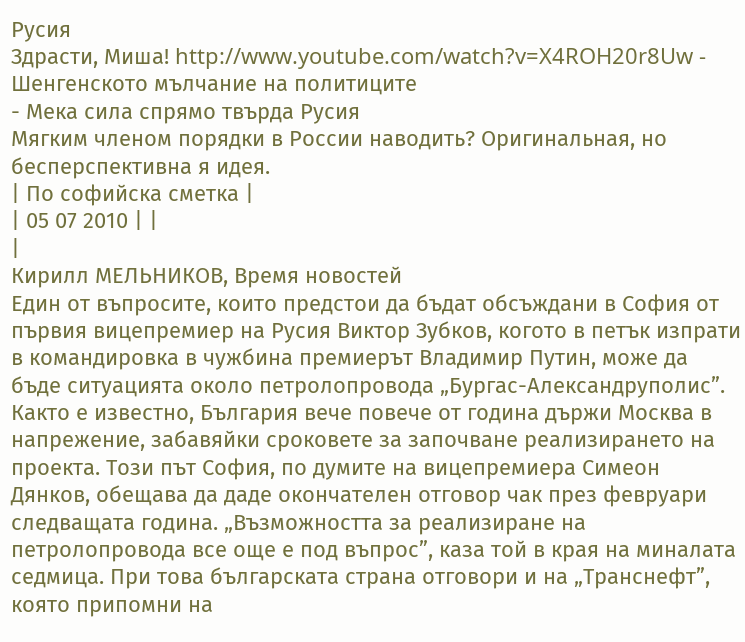Русия
Здрасти, Миша! http://www.youtube.com/watch?v=X4ROH20r8Uw - Шенгенското мълчание на политиците
- Мека сила спрямо твърда Русия
Мягким членом порядки в России наводить? Оригинальная, но бесперспективна я идея.
| По софийска сметка |
| 05 07 2010 | |
|
Кирилл МЕЛЬНИКОВ, Время новостей
Един от въпросите, които предстои да бъдат обсъждани в София от първия вицепремиер на Русия Виктор Зубков, когото в петък изпрати в командировка в чужбина премиерът Владимир Путин, може да бъде ситуацията около петролопровода „Бургас-Александруполис”. Както е известно, България вече повече от година държи Москва в напрежение, забавяйки сроковете за започване реализирането на проекта. Този път София, по думите на вицепремиера Симеон Дянков, обещава да даде окончателен отговор чак през февруари следващата година. „Възможността за реализиране на петролопровода все още е под въпрос”, каза той в края на миналата седмица. При това българската страна отговори и на „Транснефт”, която припомни на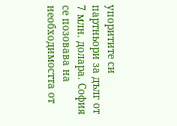упоритите си партньори за дълг от 7 млн. долара. София се позовава на необходимостта от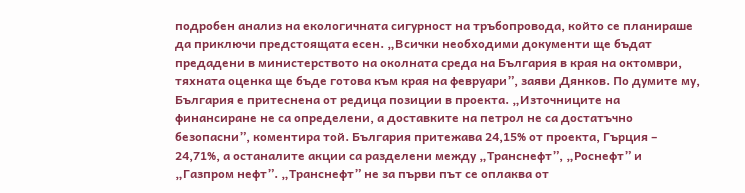подробен анализ на екологичната сигурност на тръбопровода, който се планираше да приключи предстоящата есен. „Всички необходими документи ще бъдат предадени в министерството на околната среда на България в края на октомври, тяхната оценка ще бъде готова към края на февруари”, заяви Дянков. По думите му, България е притеснена от редица позиции в проекта. „Източниците на финансиране не са определени, а доставките на петрол не са достатъчно безопасни”, коментира той. България притежава 24,15% от проекта, Гърция – 24,71%, а останалите акции са разделени между „Транснефт”, „Роснефт” и „Газпром нефт”. „Транснефт” не за първи път се оплаква от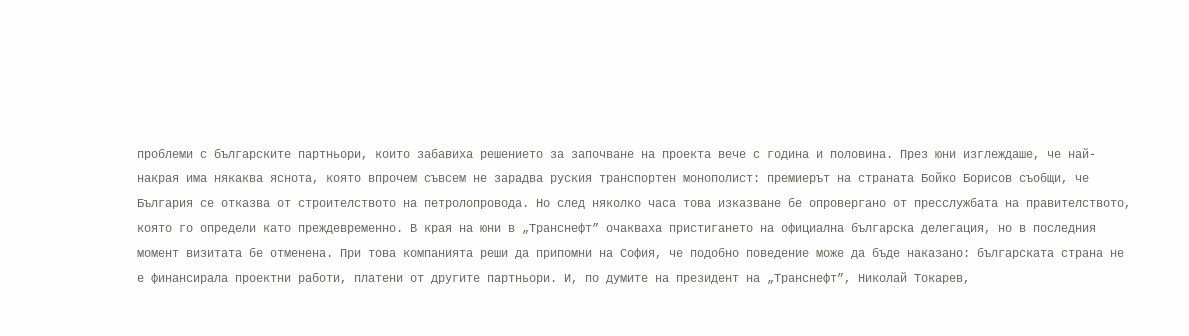проблеми с българските партньори, които забавиха решението за започване на проекта вече с година и половина. През юни изглеждаше, че най-накрая има някаква яснота, която впрочем съвсем не зарадва руския транспортен монополист: премиерът на страната Бойко Борисов съобщи, че България се отказва от строителството на петролопровода. Но след няколко часа това изказване бе опровергано от пресслужбата на правителството, която го определи като преждевременно. В края на юни в „Транснефт” очакваха пристигането на официална българска делегация, но в последния момент визитата бе отменена. При това компанията реши да припомни на София, че подобно поведение може да бъде наказано: българската страна не е финансирала проектни работи, платени от другите партньори. И, по думите на президент на „Транснефт”, Николай Токарев,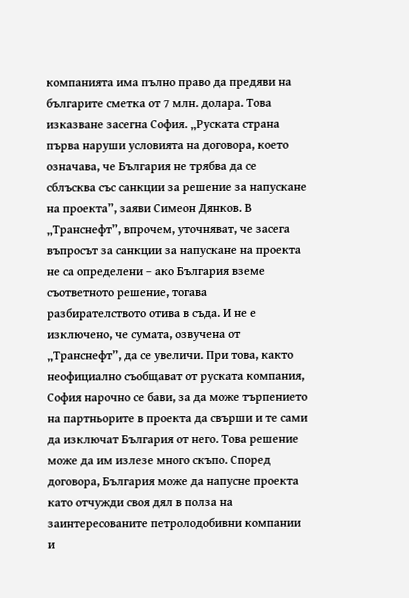компанията има пълно право да предяви на българите сметка от 7 млн. долара. Това изказване засегна София. „Руската страна първа наруши условията на договора, което означава, че България не трябва да се сблъсква със санкции за решение за напускане на проекта”, заяви Симеон Дянков. В „Транснефт”, впрочем, уточняват, че засега въпросът за санкции за напускане на проекта не са определени – ако България вземе съответното решение, тогава разбирателството отива в съда. И не е изключено, че сумата, озвучена от „Транснефт”, да се увеличи. При това, както неофициално съобщават от руската компания, София нарочно се бави, за да може търпението на партньорите в проекта да свърши и те сами да изключат България от него. Това решение може да им излезе много скъпо. Според договора, България може да напусне проекта като отчужди своя дял в полза на заинтересованите петролодобивни компании и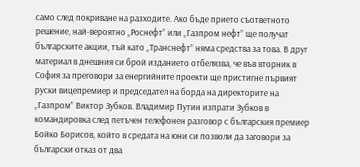само след покриване на разходите. Ако бъде прието съответното решение, най-вероятно „Роснефт” или „Газпром нефт” ще получат българските акции, тъй като „Транснефт” няма средства за това. В друг материал в днешния си брой изданието отбелязва, че във вторник в София за преговори за енергийните проекти ще пристигне първият руски вицепремиер и председател на борда на директорите на „Газпром” Виктор Зубков. Владимир Путин изпрати Зубков в командировка след петъчен телефонен разговор с българския премиер Бойко Борисов, който в средата на юни си позволи да заговори за български отказ от два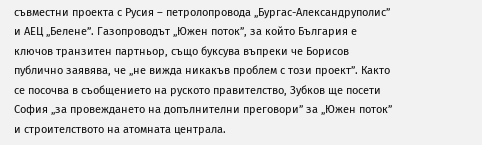съвместни проекта с Русия – петролопровода „Бургас-Александруполис” и АЕЦ „Белене”. Газопроводът „Южен поток”, за който България е ключов транзитен партньор, също буксува въпреки че Борисов публично заявява, че „не вижда никакъв проблем с този проект”. Както се посочва в съобщението на руското правителство, Зубков ще посети София „за провеждането на допълнителни преговори” за „Южен поток” и строителството на атомната централа.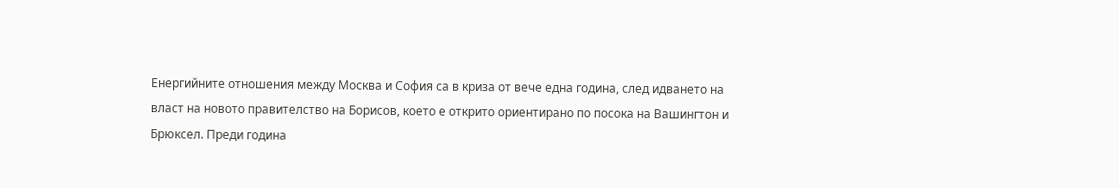Енергийните отношения между Москва и София са в криза от вече една година, след идването на власт на новото правителство на Борисов, което е открито ориентирано по посока на Вашингтон и Брюксел. Преди година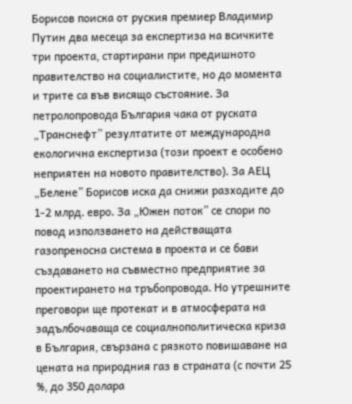Борисов поиска от руския премиер Владимир Путин два месеца за експертиза на всичките три проекта, стартирани при предишното правителство на социалистите, но до момента и трите са във висящо състояние. За петролопровода България чака от руската „Транснефт” резултатите от международна екологична експертиза (този проект е особено неприятен на новото правителство). За АЕЦ „Белене” Борисов иска да снижи разходите до 1-2 млрд. евро. За „Южен поток” се спори по повод използването на действащата газопреносна система в проекта и се бави създаването на съвместно предприятие за проектирането на тръбопровода. Но утрешните преговори ще протекат и в атмосферата на задълбочаваща се социалнополитическа криза в България, свързана с рязкото повишаване на цената на природния газ в страната (с почти 25 %, до 350 долара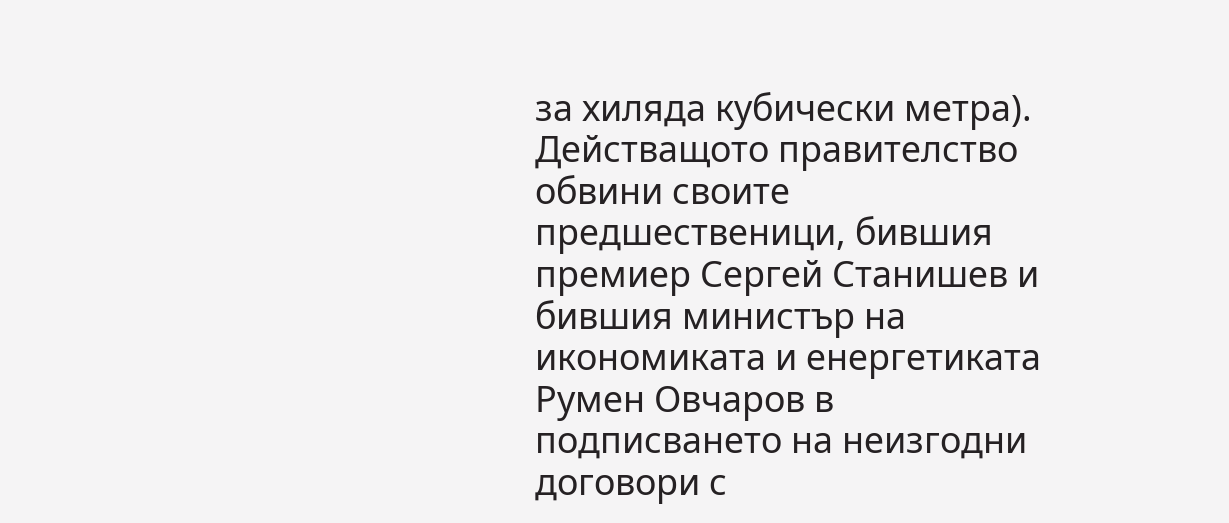за хиляда кубически метра). Действащото правителство обвини своите предшественици, бившия премиер Сергей Станишев и бившия министър на икономиката и енергетиката Румен Овчаров в подписването на неизгодни договори с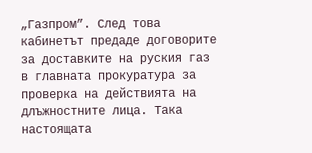„Газпром”. След това кабинетът предаде договорите за доставките на руския газ в главната прокуратура за проверка на действията на длъжностните лица. Така настоящата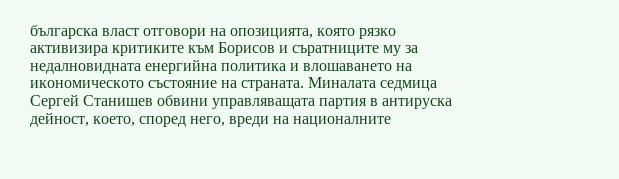българска власт отговори на опозицията, която рязко активизира критиките към Борисов и съратниците му за недалновидната енергийна политика и влошаването на икономическото състояние на страната. Миналата седмица Сергей Станишев обвини управляващата партия в антируска дейност, което, според него, вреди на националните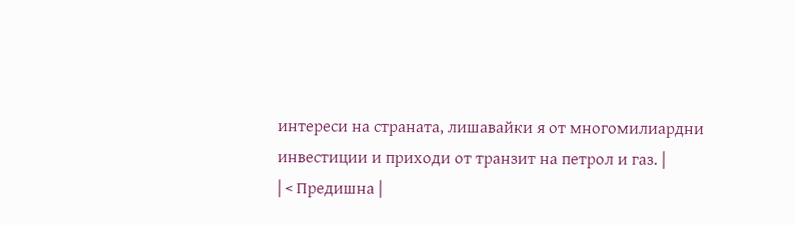интереси на страната, лишавайки я от многомилиардни инвестиции и приходи от транзит на петрол и газ. |
| < Предишна |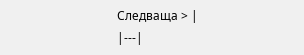Следваща > |
|---|